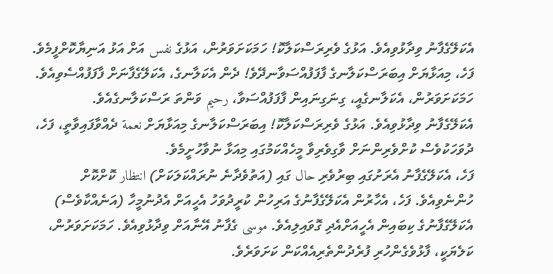އެކަލޭގެފާނު ވިދާޅުވިއެވެ. އަޅުގެ ވެރިރަސްކަލާކޮ! ހަމަކަށަވަރުން، އަޅުގެ نفس އަށް އަޅު އަނިޔާކޮށްފީމެވެ. ފަހެ، މިއަޅާޔަށް އިބަރަސްކަލާނގެ ފާފަފުއްސަވާނދޭވެ! ދެން އެކަލާނގެ، އެކަލޭގެފާނަށް ފާފަފުއްސެވިއެވެ. ހަމަކަށަވަރުން، އެކަލާނގެއީ، ގިނަގިނައިން ފާފަފުއްސަވާ، رحيم ވަންތަ ރަސްކަލާނގެއެވެ.
އެކަލޭގެފާނު ވިދާޅުވިއެވެ. އަޅުގެ ވެރިރަސްކަލާކޮ! އިބަރަސްކަލާނގެ މިއަޅާޔަށް نعمة ދެއްވާފައިވާތީ، ފަހެ، ދުވަހަކުވެސް ކުށްވެރިންނަށް ވާގިވެރިވާ މީހެއްކަމުގައި މިއަޅާ ނުވާހުށީމެވެ.
ފަހެ، އެކަލޭގެފާނު އެރަށުގައި ބިރުވެރި حال ގައި (އަތުވެދާނެ ނުރައްކަލަކަށް) انتظار ކޮށްކޮށް ހުންނެވިއެވެ. ފަހެ، އެހާރުން އެކަލޭގެފާނުގެ އަރިހުން ކުރީދުވަހު އެހީއަށް އެދުނުމީހާ (އަނެއްކާވެސް) އެކަލޭގެފާނުގެ ކިބައިން އެހީއަށްއެދި ގޮވައިލިއެވެ. موسى ގެފާނު އޭނާއަށް ވިދާޅުވިއެވެ. ހަމަކަށަވަރުން، ކަލެޔަކީ، ފާޅުވެގެންހުރި ފުރެދުންތެރިއެއްކަން ކަށަވަރެވެ.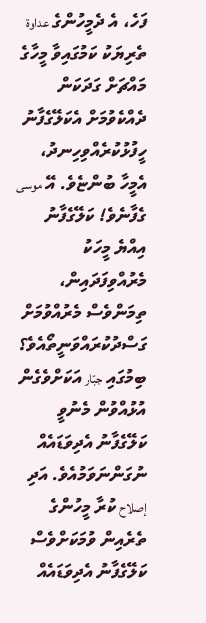ފަހެ، އެ ދެމީހުންގެ عداوة ތެރިޔަކު ކަމުގައިވާ މީހާގެ މައްޗަށް ގަދަކަން ދެއްކެވުމަށް އެކަލޭގެފާނު ހީފުޅުކުރެއްވިހިނދު، އެމީހާ ބުންޏެވެ. އޭ موسى ގެފާނެވެ! ކަލޭގެފާނު އިއްޔެ މީހަކު މެރުއްވިފަދައިން، ތިމަންވެސް މެރުއްވުމަށް ގަސްދުކުރައްވަނީތޯއެވެ؟ ބިމުގައި جبّار އަކަށްވެގެން އުޅުއްވުން މެނުވީ ކަލޭގެފާނު އެދިވަޑައެއް ނުގަންނަވަމުއެވެ. އަދި إصلاح ކުރާ މީހުންގެ ތެރެއިން ވުމަކަށްވެސް ކަލޭގެފާނު އެދިވަޑައެއް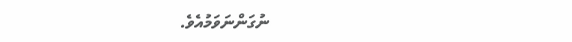ނުގަންނަވަމުއެވެ.